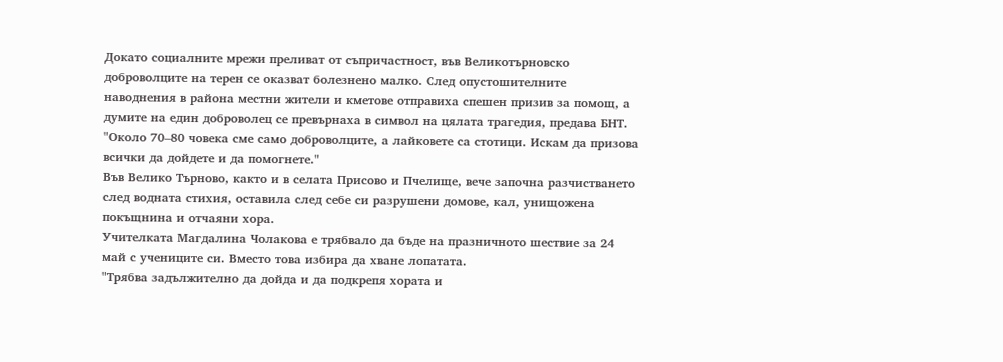Докато социалните мрежи преливат от съпричастност, във Великотърновско доброволците на терен се оказват болезнено малко. След опустошителните наводнения в района местни жители и кметове отправиха спешен призив за помощ, а думите на един доброволец се превърнаха в символ на цялата трагедия, предава БНТ.
"Около 70–80 човека сме само доброволците, а лайковете са стотици. Искам да призова всички да дойдете и да помогнете."
Във Велико Търново, както и в селата Присово и Пчелище, вече започна разчистването след водната стихия, оставила след себе си разрушени домове, кал, унищожена покъщнина и отчаяни хора.
Учителката Магдалина Чолакова е трябвало да бъде на празничното шествие за 24 май с учениците си. Вместо това избира да хване лопатата.
"Трябва задължително да дойда и да подкрепя хората и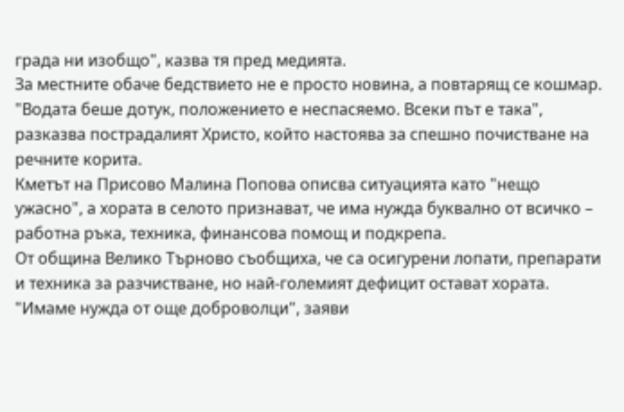града ни изобщо", казва тя пред медията.
За местните обаче бедствието не е просто новина, а повтарящ се кошмар.
"Водата беше дотук, положението е неспасяемо. Всеки път е така", разказва пострадалият Христо, който настоява за спешно почистване на речните корита.
Кметът на Присово Малина Попова описва ситуацията като "нещо ужасно", а хората в селото признават, че има нужда буквално от всичко – работна ръка, техника, финансова помощ и подкрепа.
От община Велико Търново съобщиха, че са осигурени лопати, препарати и техника за разчистване, но най-големият дефицит остават хората.
"Имаме нужда от още доброволци", заяви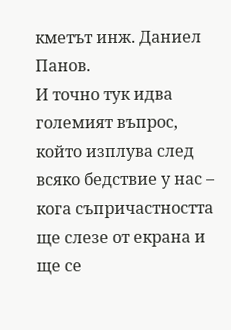кметът инж. Даниел Панов.
И точно тук идва големият въпрос, който изплува след всяко бедствие у нас – кога съпричастността ще слезе от екрана и ще се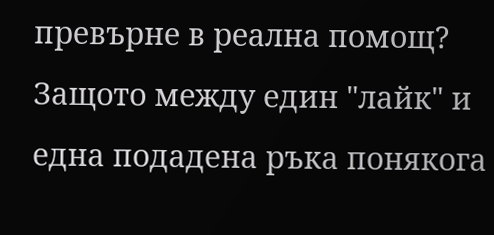превърне в реална помощ? Защото между един "лайк" и една подадена ръка понякога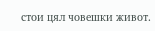стои цял човешки живот.